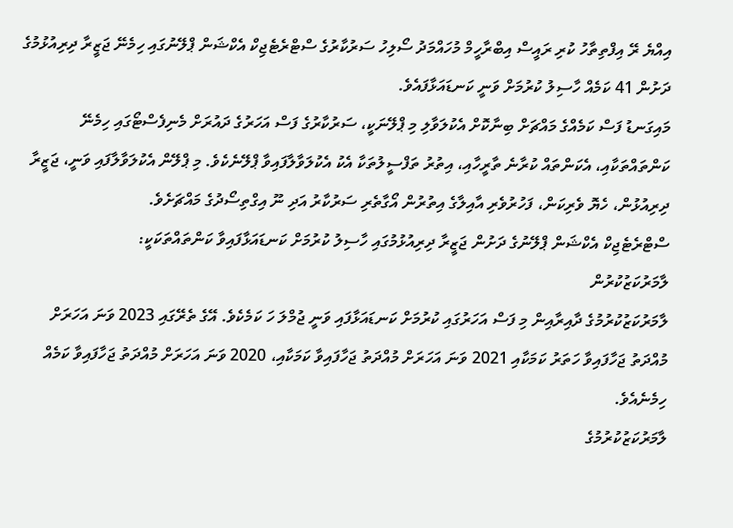އިއްޔެ ރޭ އިފްތިތާހު ކުރި ރައީސް އިބްރާހީމް މުހައްމަދު ސޯލިހު ސަރުކާރުގެ ސްޓްރެޓެޖިކް އެކްޝަން ޕްލޭނުގައި ހިމެނޭ ޖަޒީރާ ދިރިއުޅުމުގެ ދަށުން 41 ކަމެއް ހާސިލު ކުރުމަށް ވަނީ ކަނޑައަޅާފައެވެ.
މައިގަނޑު ފަސް ކަމެއްގެ މައްޗަށް ބިނާކޮށް އެކުލަވާލި މި ޕްލޭނަކީ، ސަރުކާރުގެ ފަސް އަހަރުގެ ދައުރަށް މެނިފެސްޓޯގައި ހިމެނޭ ކަންތައްތަކާއި، އެކަންތައް ކުރާނެ ތާރީހާއި، އިތުރު ތަފްސީލުތަކާ އެކު އެކުލަވާލާފައިވާ ޕްލޭނެކެވެ. މި ޕްލޭން އެކުލަވާލާފައި ވަނީ، ޖަޒީރާ ދިރިއުޅުން، ހެޔޮ ވެރިކަން، ފަހުރުވެރި އާއިލާގެ އިތުރުން އޯގާތެރި ސަރުކާރު އަދި ނޫ އިގްތިސޯދުގެ މައްޗަށެވެ.
ސްޓްރެޓެޖިކް އެކްޝަން ޕްލޭނުގެ ދަށުން ޖަޒީރާ ދިރިއުޅުމުގައި ހާސިލު ކުރުމަށް ކަނޑައަޅާފައިވާ ކަންތައްތަކަކީ:
ލާމަރުކަޒުކުރުން
ލާމަރުކަޒުކުރުމުގެ ދާއިރާއިން މި ފަސް އަހަރުގައި ކުރުމަށް ކަނޑައަޅާފައި ވަނީ ޖުމްލަ ހަ ކަމެކެވެ. އޭގެ ތެރޭގައި 2023 ވަނަ އަހަރަށް މުއްދަތު ޖަހާފައިވާ ހަތަރު ކަމަކާއި 2021 ވަނަ އަހަރަށް މުއްދަތު ޖަހާފައިވާ ކަމަކާއި، 2020 ވަނަ އަހަރަށް މުއްދަތު ޖަހާފައިވާ ކަމެއް ހިމެނެއެވެ.
ލާމަރުކަޒުކުރުމުގެ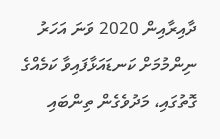ދާއިރާއިން 2020 ވަނަ އަހަރު ނިންމުމަށް ކަނޑައަޅާފައިވާ ކަމެއްގެ ގޮތުގައި، މަދުވެގެން ތިންބައި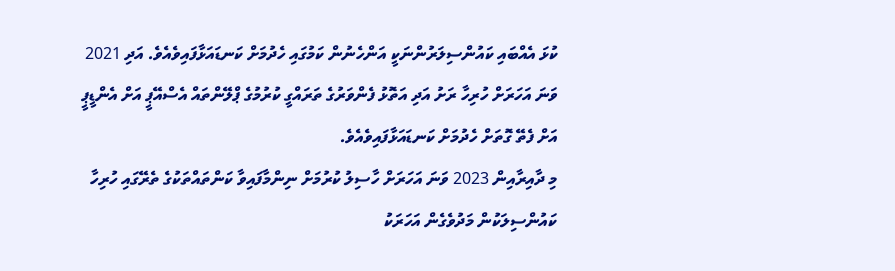ކުޅަ އެއްބައި ކައުންސިލަރުންނަކީ އަންހެނުން ކަމުގައި ހެދުމަށް ކަނޑައަޅާފައިވެއެވެ. އަދި 2021 ވަނަ އަހަރަށް ހުރިހާ ރަށު އަދި އަތޮޅު ފެންވަރުގެ ތަރައްގީ ކުރުމުގެ ޕްލޭންތައް އެސްއޭޕީ އަށް އެންޑީޕީ އަށް ފެތޭ ގޮތަށް ހެދުމަށް ކަނޑައަޅާފައިވެއެވެ.
މި ދާއިރާއިން 2023 ވަނަ އަހަރަށް ހާސިލު ކުރުމަށް ނިންމާފައިވާ ކަންތައްތަކުގެ ތެރޭގައި ހުރިހާ ކައުންސިލަކުން މަދުވެގެން އަހަރަކު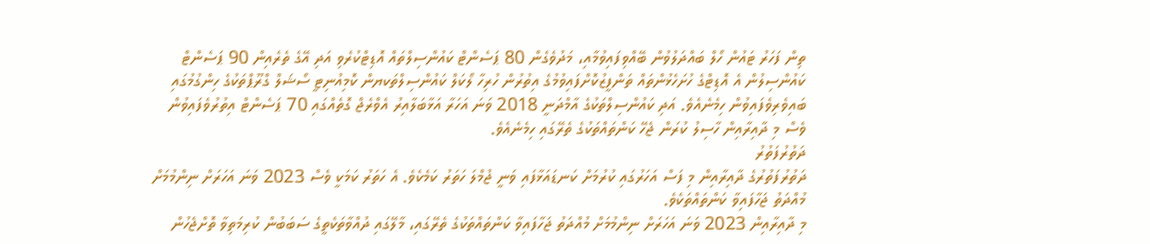ތިން ފަހަރު ޓައުން ހޯލް ބައްދަލުވުން ބޭއްވިފައިވުމާއި، މަދުވެގެން 80 ޕަސެންޓް ކައުންސިލްތައް އޮޑިޓްކުރެވި އަދި އޭގެ ތެރެއިން 90 ޕަސެންޓް ކައުންސިލުން އެ އޮޑިޓްގެ ހުށަހެޅުންތައް ތަންފީޒުކޮށްފައިވުމުގެ އިތުރުން ހުރިހާ ލޯކަލް ކައުންސިލްތަކޔން ކޮމިއުނިޓީ ސޯޝަލް ގްރޫޕްތަކުގެ ހިންގުމުގައި ބައިވެރިވެފައިވުން ހިމެނެއެވެ. އަދި ކައުންސިލްތަކުގެ އާމްދަނީ 2018 ވަނަ އަހަރާ އަޅާބަލާއިރު އެވްރެޖް ގޮތެއްގައި 70 ޕަސެންޓް އިތުރުވެފައިވުން ވެސް މި ދާއިރާއިން ހާސިލު ކުރަން ޖެހޭ ކަންތައްތަކުގެ ތެރޭގައި ހިމެނެއެވެ.
ދަތުރުފަތުރު
ދަތުރުފަތުރުގެ ދާއިރާއިން މި ފަސް އަހަރުގައި ކުރުމަށް ކަނޑައަޅާފައި ވަނީ ޖުމްލަ ހަތަރު ކަމެކެވެ. އެ ހަތަރު ކަމަކީ ވެސް 2023 ވަނަ އަހަރަށް ނިންމުމަށް މުއްދަތު ޖަހާފައިވާ ކަންތައްތަކެވެ.
މި ދާއިރާއިން 2023 ވަނަ އަހަރަށް ނިންމުމަށް މުއްދަތު ޖަހާފައިވާ ކަންތައްތަކުގެ ތެރޭގައި، މާލޭގައި ދުއްވާތަކެތީގެ ސަބަބުން ކުރިމަތިވާ ތޮށްޖެހުން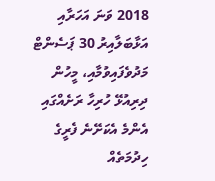2018 ވަނަ އަހަރާއި އަޅާބަލާއިރު 30 ޕަސެންޓް މަދުވެފައިވުމާއި، މީހުން ދިރިއުޅޭ ހުރިހާ ރަށެއްގައި އެންމެ އެކަށޭނެ ފެރީގެ ހިދުމަތެއް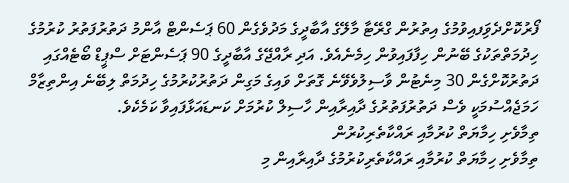ފޯރުކޮށްދެވިަފއިވުމުގެ އިތުރުން ގްރޭޓާ މާލޭގެ އާބާދީގެ މަދުވެގެން 60 ޕަސެންޓް އާންމު ދަތުރުފަތުރު ކުރުމުގެ ހިދުމަތްތަކުގެ ބޭނުން ހިފާފައިވުން ހިމެނެއެވެ. އަދި ރާއްޖޭގެ އާބާދީގެ 90 ޕަސެންޓަށް ސްޕީޑް ބޯޓެއްގައި ދަތުރުކޮށްގެން 30 މިނެޓުން ވާސިލުވެވޭނެ ގޮތަށް ވައިގެ މަގިން ދަތުރުކުރުމުގެ ހިދުމަތް ލިބޭނެ އިންތިޒާމް ހަމަޖެއްސުމަކީ ވެސް ދަތުރުފަތުރުގެ ދާއިރާއިން ހާސިލް ކުރުމަށް ކަނޑައަޅާފައިވާ ކަމެކެވެ.
ތިމާވެށި ހިމާޔަތް ކުރުމާއި ރައްކާތެރިކުރުން
ތިމާވެށި ހިމާޔަތް ކުރުމާއި ރައްކާތެރިކުރުމުގެ ދާއިރާއިން މި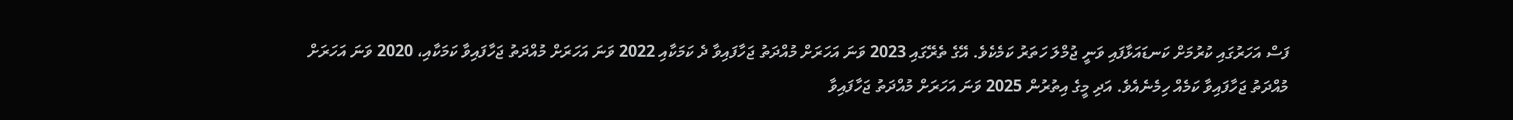ފަސް އަހަރުގައި ކުރުމަށް ކަނޑައަޅާފައި ވަނީ ޖުމްލަ ހަތަރު ކަމެކެވެ. އޭގެ ތެރޭގައި 2023 ވަނަ އަހަރަށް މުއްދަތު ޖަހާފައިވާ ދެ ކަމަކާއި 2022 ވަނަ އަހަރަށް މުއްދަތު ޖަހާފައިވާ ކަމަކާއި، 2020 ވަނަ އަހަރަށް މުއްދަތު ޖަހާފައިވާ ކަމެއް ހިމެނެއެވެ. އަދި މީގެ އިތުރުން 2025 ވަނަ އަހަރަށް މުއްދަތު ޖަހާފައިވާ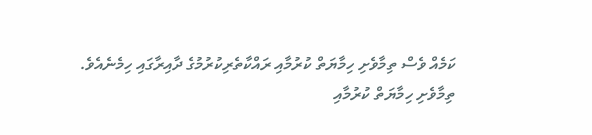ކަމެއް ވެސް ތިމާވެށި ހިމާޔަތް ކުރުމާއި ރައްކާތެރިކުރުމުގެ ދާއިރާގައި ހިމެނެއެވެ.
ތިމާވެށި ހިމާޔަތް ކުރުމާއި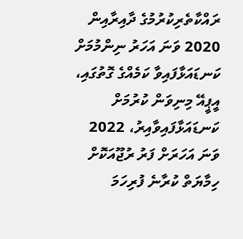ރައްކާތެރިކުރުމުގެ ދާއިރާއިން 2020 ވަނަ އަހަރު ނިންމުމަށް ކަނޑައަޅާފައިވާ ކަމެއްގެ ގޮތުގައި، އީޕީއޭ މިނިވަން ކުރުމަށް ކަނޑައަޅާފައިވާއިރު، 2022 ވަނަ އަހަރަށް ފަރު ރުޖޫއަކޮށް ހިމާޔަތް ކުރާނެ ފުރިހަމަ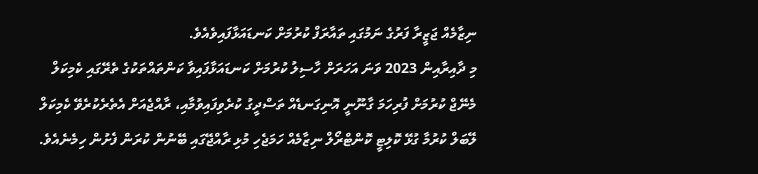ނިޒާމެއް ޖަޒީރާ ފަރުގެ ނަމުގައި ތައާރަފް ކުރުމަށް ކަނޑައަޅާފައިވެއެވެ.
މި ދާއިރާއިން 2023 ވަނަ އަހަރަށް ހާސިލު ކުރުމަށް ކަނޑައަޅާފައިވާ ކަންތައްތަކުގެ ތެރޭގައި ކެމިކަލް މެނޭޖް ކުރުމަށް ފުރިހަމަ ގާނޫނީ އޮނިގަނޑެއް ތަސްދީގު ކުރެވިފައިވުމާއި، ރާއްޖެއަށް އެތެރެކުރެވޭ ކެމިކަލް ލޭބަލް ކުރުމާ ގުޅޭ ކޮލިޓީ ކޮންޓްރޯލް ނިޒާމެއް ހަމަޖެހި މުޅި ރާއްޖޭގައި ބޭނުން ކުރަން ފެށުން ހިމެނެއެވެ.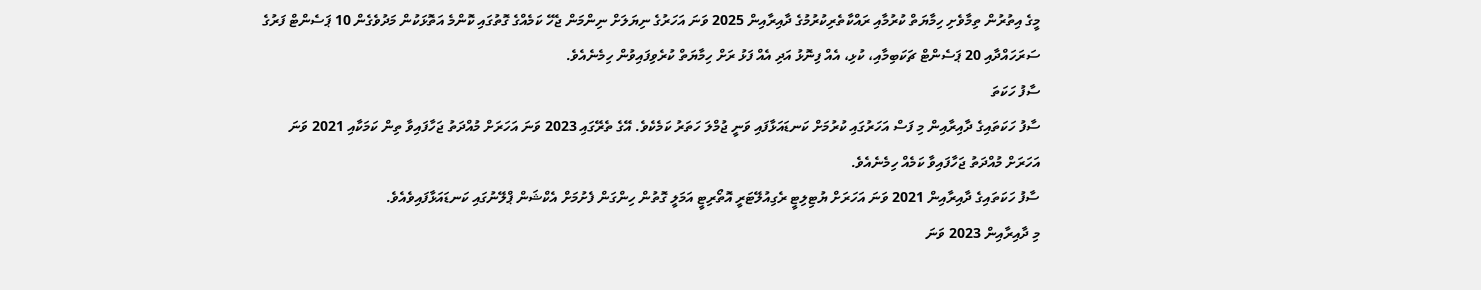މީގެ އިތުރުން ތިމާވެށި ހިމާޔަތް ކުރުމާއި ރައްކާތެރިކުރުމުގެ ދާއިރާއިން 2025 ވަނަ އަހަރުގެ ނިޔަލަށް ނިންމަން ޖެހޭ ކަމެއްގެ ގޮތުގައި ކޮންމެ އަތޮޅަކުން މަދުވެގެން 10 ޕަސެންޓް ފަރުގެ ސަރަހައްދާއި 20 ޕަސެންޓް ޗަކަބިމާއި، ކުޅި، އެއް ފިނޮޅު އަދި އެއް ފަޅު ރަށް ހިމާޔަތް ކުރެވިފައިވުން ހިމެނެއެވެ.
ސާފު ހަކަތަ
ސާފު ހަކަތައިގެ ދާއިރާއިން މި ފަސް އަހަރުގައި ކުރުމަށް ކަނޑައަޅާފައި ވަނީ ޖުމްލަ ހަތަރު ކަމެކެވެ. އޭގެ ތެރޭގައި 2023 ވަނަ އަހަރަށް މުއްދަތު ޖަހާފައިވާ ތިން ކަމަކާއި 2021 ވަނަ އަހަރަށް މުއްދަތު ޖަހާފައިވާ ކަމެއް ހިމެނެއެވެ.
ސާފު ހަކަތައިގެ ދާއިރާއިން 2021 ވަނަ އަހަރަށް ޔުޓިލިޓީ ރެގިއުލޭޓަރީ އޮތޯރިޓީ އަމަލީ ގޮތުން ހިންގަން ފެށުމަށް އެކްޝަން ޕްލޭނުގައި ކަނޑައަޅާފައިވެއެވެ.
މި ދާއިރާއިން 2023 ވަނަ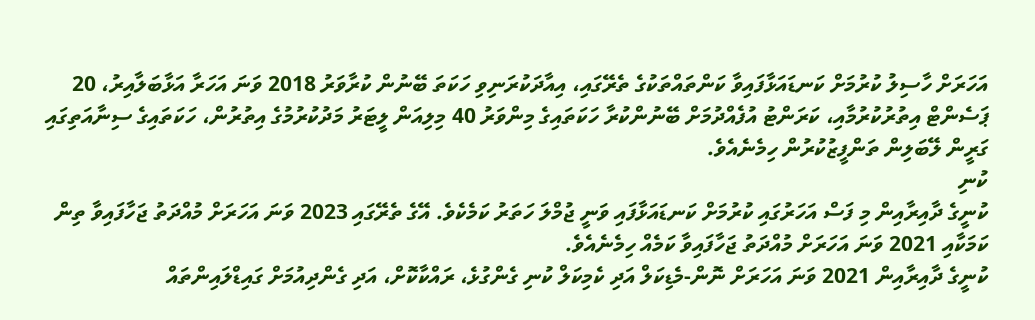އަހަރަށް ހާސިލު ކުރުމަށް ކަނޑައަޅާފައިވާ ކަންތައްތަކުގެ ތެރޭގައި، އިއާދަކުރަނިވި ހަކަތަ ބޭނުން ކުރާވަރު 2018 ވަނަ އަހަރާ އަޅާބަލާއިރު، 20 ޕަސެންޓް އިތުރުކުރުމާއި، ކަރަންޓު އުފެއްދުމަށް ބޭނުންކުރާ ހަކަތައިގެ މިންވަރު 40 މިލިއަން ލީޓަރު މަދުކުރުމުގެ އިތުރުން، ހަކަތައިގެ ސިނާއަތިގައި ގަރީން ލޭބަލިން ތަންފީޒުކުރުން ހިމެނެއެވެ.
ކުނި
ކުނީގެ ދާއިރާއިން މި ފަސް އަހަރުގައި ކުރުމަށް ކަނޑައަޅާފައި ވަނީ ޖުމްލަ ހަތަރު ކަމެކެވެ. އޭގެ ތެރޭގައި 2023 ވަނަ އަހަރަށް މުއްދަތު ޖަހާފައިވާ ތިން ކަމަކާއި 2021 ވަނަ އަހަރަށް މުއްދަތު ޖަހާފައިވާ ކަމެއް ހިމެނެއެވެ.
ކުނީގެ ދާއިރާއިން 2021 ވަނަ އަހަރަށް ނޮން-މެޑިކަލް އަދި ކެމިކަލް ކުނި ގެންގުޅެ، ރައްކާކޮށް، އަދި ގެންދިއުމަށް ގައިޑްލައިންތައް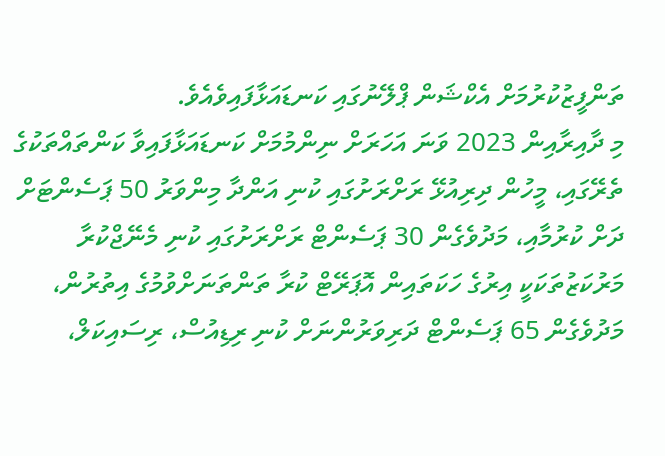ތަންފީޒުކުރުމަށް އެކްޝަން ޕްލޭނުގައި ކަނޑައަޅާފައިވެއެވެ.
މި ދާއިރާއިން 2023 ވަނަ އަހަރަށް ނިންމުމަށް ކަނޑައަޅާފައިވާ ކަންތައްތަކުގެ ތެރޭގައި، މީހުން ދިރިއުޅޭ ރަށްރަށުގައި ކުނި އަންދާ މިންވަރު 50 ޕަސެންޓަށް ދަށް ކުރުމާއި، މަދުވެގެން 30 ޕަސެންޓް ރަށްރަށުގައި ކުނި މެނޭޖްކުރާ މަރުކަޒުތަކަކީ އިރުގެ ހަކަތައިން އޮޕަރޭޓް ކުރާ ތަންތަނަށްވުމުގެ އިތުރުން، މަދުވެގެން 65 ޕަސެންޓް ދަރިވަރުންނަށް ކުނި ރިޑިއުސް، ރިސައިކަލް،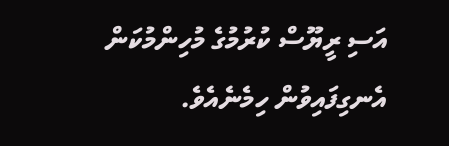އަސި ރީޔޫސް ކުރުމުގެ މުހިންމުކަން އެނގިފައިވުން ހިމެނެއެވެ.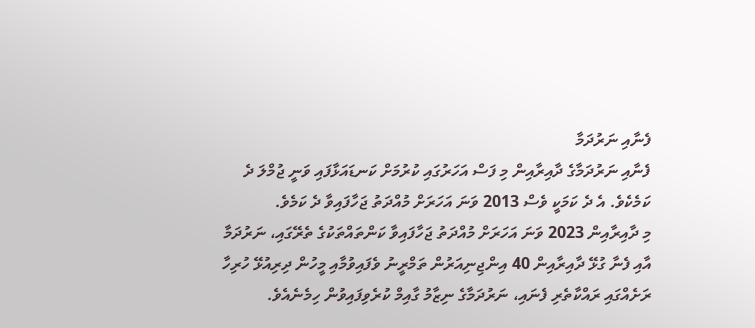ފެނާއި ނަރުދަމާ
ފެނާއި ނަރުދަމާގެ ދާއިރާއިން މި ފަސް އަހަރުގައި ކުރުމަށް ކަނޑައަޅާފައި ވަނީ ޖުމްލަ ދެ ކަމެކެވެ. އެ ދެ ކަމަކީ ވެސް 2013 ވަނަ އަހަރަށް މުއްދަތު ޖަހާފައިވާ ދެ ކަމެވެ.
މި ދާއިރާއިން 2023 ވަނަ އަހަރަށް މުއްދަތު ޖަހާފައިވާ ކަންތައްތަކުގެ ތެރޭގައި، ނަރުދަމާ އާއި ފެނާ ގުޅޭ ދާއިރާއިން 40 އިންޖިނިއަރުން ތަމްރީނު ވެފައިވުމާއި މީހުން ދިރިއުޅޭ ހުރިހާ ރަށެއްގައި ރައްކާތެރި ފެނައި، ނަރުދަމާގެ ނިޒާމު ގާއިމް ކުރެވިފައިވުން ހިމެނެއެވެ.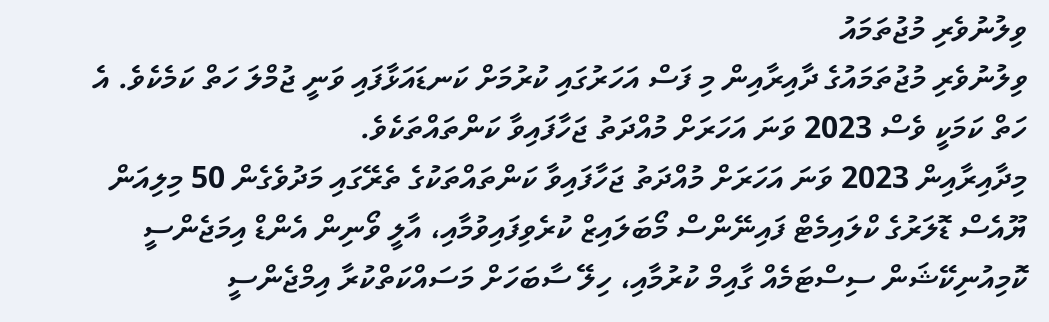ވިލުނުވެރި މުޖުތަމައު
ވިލުނުވެރި މުޖުތަމައުގެ ދާއިރާއިން މި ފަސް އަހަރުގައި ކުރުމަށް ކަނޑައަޅާފައި ވަނީ ޖުމްލަ ހަތް ކަމެކެވެ. އެ ހަތް ކަމަކީ ވެސް 2023 ވަނަ އަހަރަށް މުއްދަތު ޖަހާފައިވާ ކަންތައްތަކެވެ.
މިދާއިރާއިން 2023 ވަނަ އަހަރަށް މުއްދަތު ޖަހާފައިވާ ކަންތައްތަކުގެ ތެރޭގައި މަދުވެގެން 50 މިލިއަން ޔޫއެސް ޑޮލަރުގެ ކްލައިމެޓް ފައިނޭންސް މޯބަލައިޒް ކުރެވިފައިވުމާއި، އާލީ ވޯނިން އެންޑް އިމަޖެންސީ ކޮމިއުނިކޭޝަން ސިސްޓަމެއް ގާއިމް ކުރުމާއި، ހިލޭ ސާބަހަށް މަސައްކަތްކުރާ އިމްޖެންސީ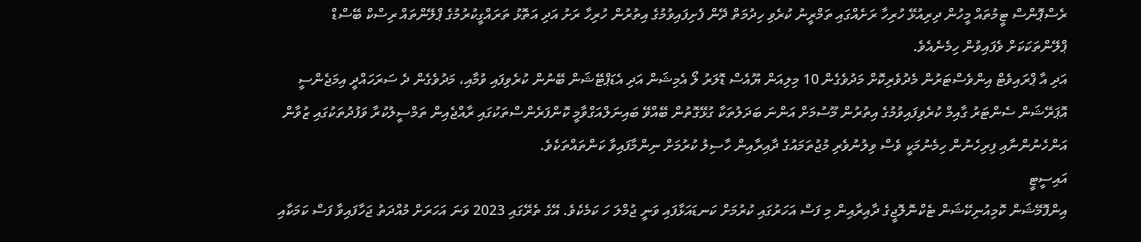ރެސްޕޮންސް ޓީމުތައް މީހުން ދިރިއުޅޭ ހުރިހާ ރަށެއްގައި ތަމްރީނު ކުރެވި ހިދުމަތް ދޭން ފެށިފައިވުމުގެ އިތުރުން ހުރިހާ ރަށު އަދި އަތޮޅު ތަރައްގީކުރުމުގެ ޕްލޭންތައް ރިސްކް ބޭސްޑް ޕްލޭންތަކަކަށް ވެފައިވުން ހިމެނެއެވެ.
އަދި އާ ޕްރައިވެޓް އިންވެސްޓަރުން މެދުވެރިކޮށް މަދުވެގެން 10 މިލިއަން ޔޫއެސް ޑޮލަރު ލޯ އެމިޝަން އަދި އެޑަޕްޓޭޝަން ބޭނުން ކުރެވިފައި ވުމާއި، މަދުވެގެން ދެ ސަރަހައްދީ އިމަޖެންސީ އޮޕަރޭޝަން ސެންޓަރު ގާއިމް ކުރެވިފައިވުމުގެ އިތުރުން މޫސުމަށް އަންނަ ބަދަލުތަކާ ގުޅޭގޮތުން ބޭއްވޭ ބައިނަލްއަގްވާމީ ކޮންފަރެންސްތަކުގައި ރާއްޖެއިން ތަމްސީލުކުރާ ވަފުދުތަކުގައި ޒުވާން އަންހެނުންނާއި ފިރިހެނުން ހިމެނުމަކީ ވެސް ވިލުނުވެރި މުޖުތަމައުގެ ދާއިރާއިން ހާސިލު ކުރުމަށް ނިންމާފައިވާ ކަންތައްތަކެވެ.
އައިސީޓީ
އިންފޮމޭޝަން ކޮމިއުނިކޭޝަން ޓެކްނޮލޮޖީގެ ދާއިރާއިން މި ފަސް އަހަރުގައި ކުރުމަށް ކަނޑައަޅާފައި ވަނީ ޖުމްލަ ހަ ކަމެކެވެ. އޭގެ ތެރޭގައި 2023 ވަނަ އަހަރަށް މުއްދަތު ޖަހާފައިވާ ފަސް ކަމަކާއި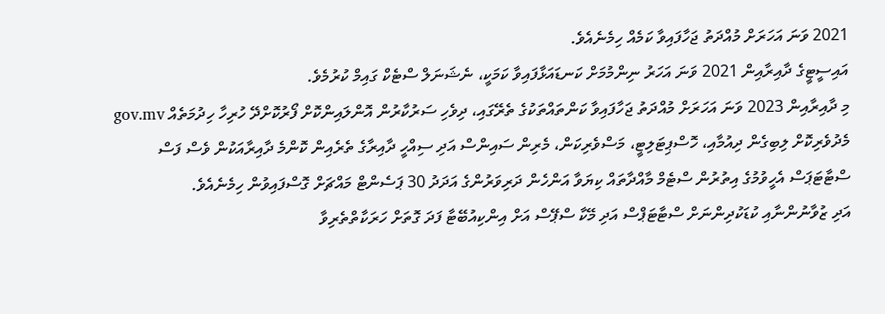2021 ވަނަ އަހަރަށް މުއްދަތު ޖަހާފައިވާ ކަމެއް ހިމެނެއެވެ.
އައިސީޓީގެ ދާއިރާއިން 2021 ވަނަ އަހަރު ނިންމުމަށް ކަނޑައަޅާފައިވާ ކަމަކީ، ނެޝަނަލް ސްޓެކް ގައިމް ކުރުމެވެ.
މި ދާއިރާއިން 2023 ވަނަ އަހަރަށް މުއްދަތު ޖަހާފައިވާ ކަންތައްތަކުގެ ތެރޭގައި، ދިވެހި ސަރުކާރުން އޮންލައިންކޮށް ފޯރުކޮށްދޭ ހުރިހާ ހިދުމަތެއް gov.mv މެދުވެރިކޮށް ލިބިގެން ދިއުމާއި، ހޮސްޕިޓަލިޓީ، މަސްވެރިކަން، މެރިން ސައިންސް އަދި ސިއްހީ ދާއިރާގެ ތެރެއިން ކޮންމެ ދާއިރާއަކުން ވެސް ފަސް ސްޓާޓަޕަސް އެހީވުމުގެ އިތުރުން ސްޓެމް މާއްދާތައް ކިޔަވާ އަންހެން ދަރިވަރުންގެ އަދަދު 30 ޕަސެންޓް މައްޗަށް ގޮސްފައިވުން ހިމެނެއެވެ.
އަދި ޒުވާނުންނާއި ކުޑަކުދިންނަށް ސްޓާޓަޕްސް އަދި މޭކާ ސްޕޭސް އަށް އިންކިއުބޭޓާ ފަދަ ގޮތަށް ހަރަކާތްތެރިވާ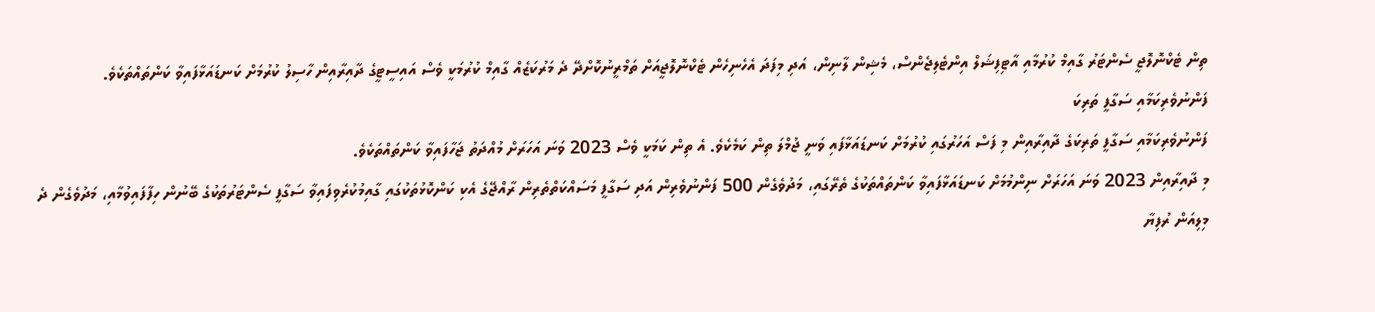ތިން ޓެކްނޮލޮޖީ ސެންޓަރު ގާއިމް ކުރުމާއި އާޓިފިޝަލް އިންޓެލިޖެންސް، މެޝިން ލާނިން، އަދި މިފަދަ އެހެނިހެން ޓެކްނޮލޮޖީއަށް ތަމްރީނުކޮށްދޭ ދެ މަރުކަޒެއް ގާއިމް ކުރުމަކީ ވެސް އައިސީޓީގެ ދާއިރާއިން ހާސިލު ކުރުމަށް ކަނޑައަޅާފައިވާ ކަންތައްތަކެވެ.
ފަންނުވެރިކަމާއި ސަގާފީ ތަރިކަ
ފަންނުވެރިކަމާއި ސަގާފީ ތަރިކަގެ ދާއިރާއިން މި ފަސް އަހަރުގައި ކުރުމަށް ކަނޑައަޅާފައި ވަނީ ޖުމްލަ ތިން ކަމެކެވެ. އެ ތިން ކަމަކީ ވެސް 2023 ވަނަ އަހަރަށް މުއްދަތު ޖަހާފައިވާ ކަންތައްތަކެވެ.
މި ދާއިރާއިން 2023 ވަނަ އަހަރަށް ނިންމުމަށް ކަނޑައަޅާފައިވާ ކަންތައްތަކުގެ ތެރޭގައި، މަދުވެގެން 500 ފަންނުވެރިން އަދި ސަގާފީ މަސައްކަތްތެރިން ރާއްޖޭގެ އެކި ކަންކޮޅުތަކުގައި ގާއިމުކުރެވިފައިވާ ސަގާފީ ސެންޓަރުތަކުގެ ބޭނުން ހިފާފައިވުމާއި، މަދުވެގެން ދެ މިލިއަން ރުފިޔާ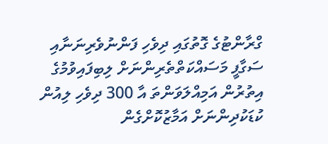ގްރާންޓުގެ ގޮތުގައި ދިވެހި ފަންނުވެރިނަނާއި ސަގާފީ މަސައްކަތްތެރިންނަށް ލިބިފައިވުމުގެ އިތުރުން އަމިއްލަވަންތަ އާ 300 ދިވެހި ލިއުން ކުޑަކުދިންނަށް އަމާޒުކޮށްގެން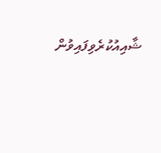ޝާއިއުކުރެވިފައިވުން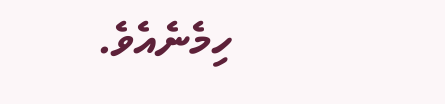ހިމެނެއެވެ.